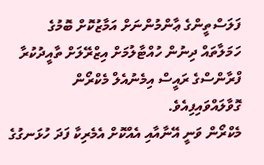ފަލަސްތީންގެ ޢާންމުންނަށް އަމާޒުކޮށް ބޮމުގެ ހަމަލާތައް ދިނުން ހުއްޓާލުމަށް އިޒްރޭލަށް ތާއީދުކުރާ ފްރާންސްގެ ރައީސް އިމެނުއެލް މެކްރޯން ގޮވާލައްވައިފިއެވެ.
މެކްރޯން ވަނީ އޭނާއާއި އެއްކޮށް އެމެރިކާ ފަދަ ހުޅަނގުގެ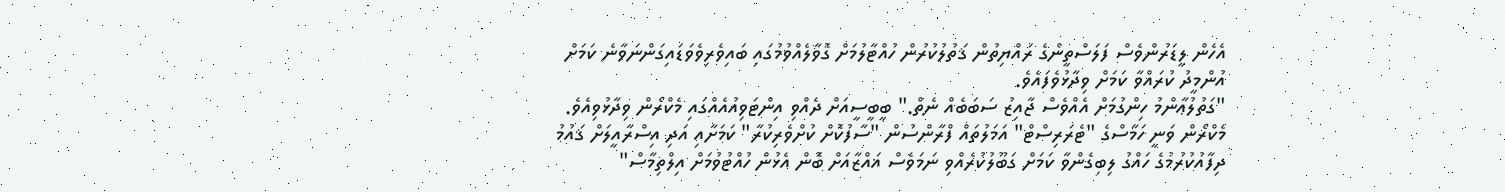އެހެން ލީޑަރުންވެސް ފަލަސްތީންގެ ރައްޔިތުން ޤަތުލުކުރުން ހުއްޓާލުމަށް ގޮވާލެއްވުމުގައި ބައިވެރިވެވަޑައިގަންނަވާނެ ކަމަށް އުންމީދު ކުރައްވާ ކަމަށް ވިދާޅުވެފައެވެ.
"ގަތުލުޢާންމު ހިންގުމަށް އެއްވެސް ޖާއިޒު ސަބަބެއް ނެތް." ބީބީސީއަށް ދެއްވި އިންޓަވިއުއެއްގައި މެކްރޯން ވިދާޅުވިއެވެ.
މެކްރޯން ވަނީ ހަމާސްގެ "ޓެރަރިސްޓް" އަމަލުތައް ފްރާންސުން "ސާފުކޮށް ކުށްވެރިކުރާ" ކަމަށާއި އަދި އިސްރާއީލަށް ޤައުމު ދިފާއުކުރުމުގެ ހައްގު ލިބިގެންވާ ކަމަށް ގަބޫލުކުރެއްވި ނަމަވެސް ޣައްޒާއަށް ބޮން އެޅުން ހުއްޓުވުމަށް އިލްތިމާސް"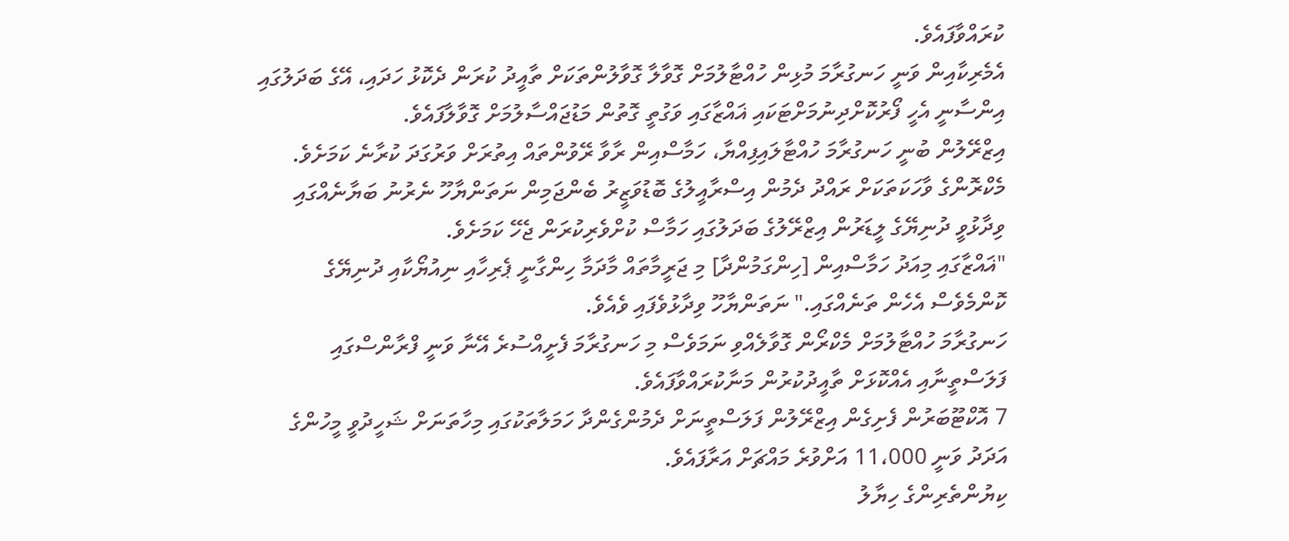ކުރައްވާފައެވެ.
އެމެރިކާއިން ވަނީ ހަނގުރާމަ މުޅިން ހުއްޓާލުމަށް ގޮވާލާ ގޮވާލުންތަކަށް ތާއީދު ކުރަން ދެކޮޅު ހަދައި، އޭގެ ބަދަލުގައި އިންސާނީ އެހީ ފޯރުކޮށްދިނުމަށްޓަކައި ޣައްޒާގައި ވަގުތީ ގޮތުން މަޑުޖައްސާލުމަށް ގޮވާލާފައެވެ.
އިޒްރޭލުން ބުނީ ހަނގުރާމަ ހުއްޓާލައިފިއްޔާ، ހަމާސްއިން ރާވާ ރޭވުންތައް އިތުރަށް ވަރުގަދަ ކުރާނެ ކަމަށެވެ.
މެކްރޮންގެ ވާހަކަތަކަށް ރައްދު ދެމުން އިސްރާއީލުގެ ބޮޑުވަޒީރު ބެންޖަމިން ނަތަންޔާހޫ ނެރުނު ބަޔާނެއްގައި ވިދާޅުވީ ދުނިޔޭގެ ލީޑަރުން އިޒްރޭލުގެ ބަދަލުގައި ހަމާސް ކުށްވެރިކުރަން ޖެހޭ ކަމަށެވެ.
"ޣައްޒާގައި މިއަދު ހަމާސްއިން [ހިންގަމުންދާ] މި ޖަރީމާތައް މާދަމާ ހިންގާނީ ޕެރިހާއި ނިއުޔޯކާއި ދުނިޔޭގެ ކޮންމެވެސް އެހެން ތަނެއްގައި." ނަތަންޔާހޫ ވިދާޅުވެފައި ވެއެވެ.
ހަނގުރާމަ ހުއްޓާލުމަށް މެކްރޯން ގޮވާލެއްވި ނަމަވެސް މި ހަނގުރާމަ ފެށީއްސުރެ އޭނާ ވަނީ ފްރާންސްގައި ފަލަސްތީނާއި އެއްކޮޅަށް ތާއީދުކުރުން މަނާކުރައްވާފައެވެ.
7 އޮކްޓޫބަރުން ފެށިގެން އިޒްރޭލުން ފަލަސްތީނަށް ދެމުންގެންދާ ހަމަލާތަކުގައި މިހާތަނަށް ޝަހީދުވީ މީހުންގެ އަދަދު ވަނީ 11،000 އަށްވުރެ މައްޗަށް އަރާފައެވެ.
ކިޔުންތެރިންގެ ހިޔާލު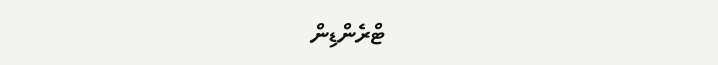ޓްރެންޑިން